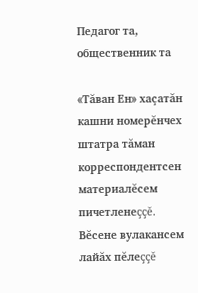Педагог та, общественник та

«Тăван Ен» хаçатăн кашни номерĕнчех штатра тăман корреспондентсен материалĕсем пичетленеççĕ. Вĕсене вулакансем лайăх пĕлеççĕ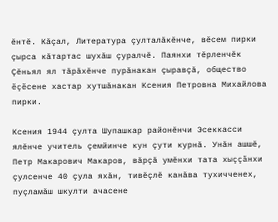ĕнтĕ. Кăçал, Литература çулталăкĕнче, вĕсем пирки çырса кăтартас шухăш çуралчĕ. Паянхи тĕрленчĕк Çĕньял ял тăрăхĕнче пурăнакан çыравçă, общество ĕçĕсене хастар хутшăнакан Ксения Петровна Михайлова пирки.

Ксения 1944 çулта Шупашкар районĕнчи Эсеккасси ялĕнче учитель çемйинче кун çути курнă. Унăн ашшĕ, Петр Макарович Макаров, вăрçă умĕнхи тата хыççăнхи çулсенче 40 çула яхăн, тивĕçлĕ канăва тухичченех, пуçламăш шкулти ачасене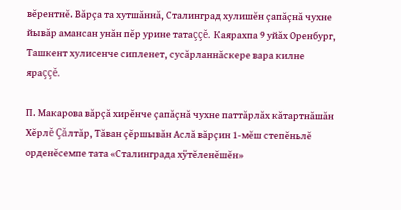вĕрентнĕ. Вăрçа та хутшăннă, Сталинград хулишĕн çапăçнă чухне йывăр амансан унăн пĕр урине татаççĕ. Каярахпа 9 уйăх Оренбург, Ташкент хулисенче сипленет, сусăрланнăскере вара килне яраççĕ.

П. Макарова вăрçă хирĕнче çапăçнă чухне паттăрлăх кăтартнăшăн Хĕрлĕ Çăлтăр, Тăван çĕршывăн Аслă вăрçин 1-мĕш степĕньлĕ орденĕсемпе тата «Сталинграда хÿтĕленĕшĕн»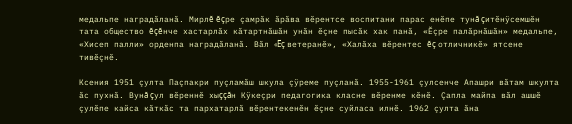медальпе наградăланă. Мирлĕ ĕçре çамрăк ăрăва вĕрентсе воспитани парас енĕпе тунă çитĕнÿсемшĕн тата общество ĕçĕнче хастарлăх кăтартнăшăн унăн ĕçне пысăк хак панă, «Ĕçре палăрнăшăн» медальпе, «Хисеп палли» орденпа наградăланă. Вăл «Ĕç ветеранĕ», «Халăха вĕрентес ĕç отличникĕ» ятсене тивĕçнĕ.

Ксения 1951 çулта Паçпакри пуçламăш шкула çÿреме пуçланă. 1955-1961 çулсенче Апашри вăтам шкулта ăс пухнă. Вунă çул вĕреннĕ хыççăн Кÿкеçри педагогика класне вĕренме кĕнĕ. Çапла майпа вăл ашшĕ çулĕпе кайса кăткăс та пархатарлă вĕрентекенĕн ĕçне суйласа илнĕ. 1962 çулта ăна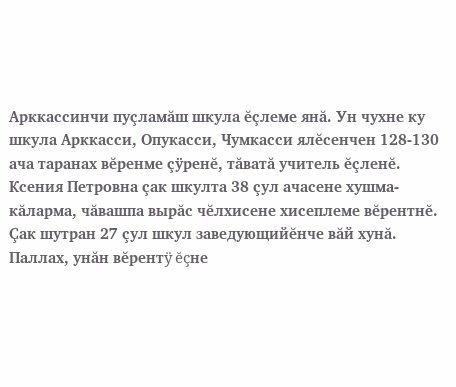Арккассинчи пуçламăш шкула ĕçлеме янă. Ун чухне ку шкула Арккасси, Опукасси, Чумкасси ялĕсенчен 128-130 ача таранах вĕренме çÿренĕ, тăватă учитель ĕçленĕ. Ксения Петровна çак шкулта 38 çул ачасене хушма-кăларма, чăвашпа вырăс чĕлхисене хисеплеме вĕрентнĕ. Çак шутран 27 çул шкул заведующийĕнче вăй хунă. Паллах, унăн вĕрентÿ ĕçне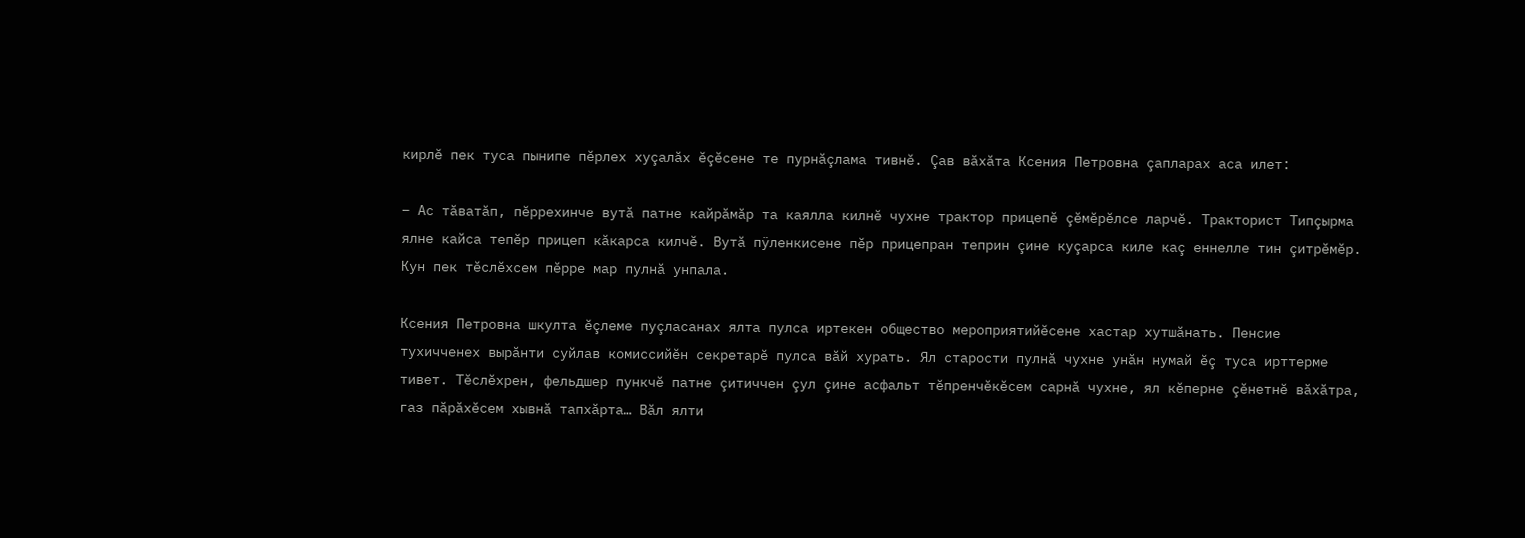кирлĕ пек туса пынипе пĕрлех хуçалăх ĕçĕсене те пурнăçлама тивнĕ. Çав вăхăта Ксения Петровна çапларах аса илет:

– Ас тăватăп, пĕррехинче вутă патне кайрăмăр та каялла килнĕ чухне трактор прицепĕ çĕмĕрĕлсе ларчĕ. Тракторист Типçырма ялне кайса тепĕр прицеп кăкарса килчĕ. Вутă пÿленкисене пĕр прицепран теприн çине куçарса киле каç еннелле тин çитрĕмĕр. Кун пек тĕслĕхсем пĕрре мар пулнă унпала.

Ксения Петровна шкулта ĕçлеме пуçласанах ялта пулса иртекен общество мероприятийĕсене хастар хутшăнать. Пенсие тухичченех вырăнти суйлав комиссийĕн секретарĕ пулса вăй хурать. Ял старости пулнă чухне унăн нумай ĕç туса ирттерме тивет. Тĕслĕхрен, фельдшер пункчĕ патне çитиччен çул çине асфальт тĕпренчĕкĕсем сарнă чухне, ял кĕперне çĕнетнĕ вăхăтра, газ пăрăхĕсем хывнă тапхăрта… Вăл ялти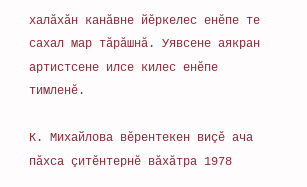халăхăн канăвне йĕркелес енĕпе те сахал мар тăрăшнă. Уявсене аякран артистсене илсе килес енĕпе тимленĕ.

К. Михайлова вĕрентекен виçĕ ача пăхса çитĕнтернĕ вăхăтра 1978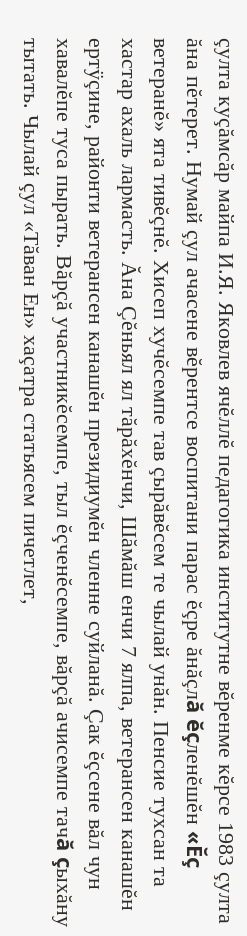çулта куçăмсăр майпа И.Я. Яковлев ячĕллĕ педагогика институтне вĕренме кĕрсе 1983 çулта ăна пĕтерет. Нумай çул ачасене вĕрентсе воспитани парас ĕçре ăнăçлă ĕçленĕшĕн «Ĕç ветеранĕ» ята тивĕçнĕ. Хисеп хучĕсемпе тав çырăвĕсем те чылай унăн. Пенсие тухсан та хастар ахаль лармасть. Ăна Çĕньял ял тăрăхĕнчи, Шăмăш енчи 7 ялпа, ветерансен канашĕн ертÿçине, районти ветерансен канашĕн президиумĕн членне суйланă. Çак ĕçсене вăл чун хавалĕпе туса пырать. Вăрçă участникĕсемпе, тыл ĕçченĕсемпе, вăрçă ачисемпе тачă çыхăну тытать. Чылай çул «Тăван Ен» хаçатра статьясем пичетлет,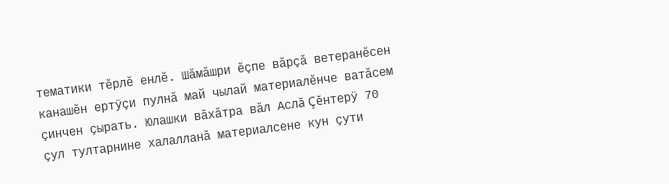тематики тĕрлĕ енлĕ. Шăмăшри ĕçпе вăрçă ветеранĕсен канашĕн ертÿçи пулнă май чылай материалĕнче ватăсем çинчен çырать. Юлашки вăхăтра вăл Аслă Çĕнтерÿ 70 çул тултарнине халалланă материалсене кун çути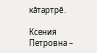кăтартрĕ.

Ксения Петровна –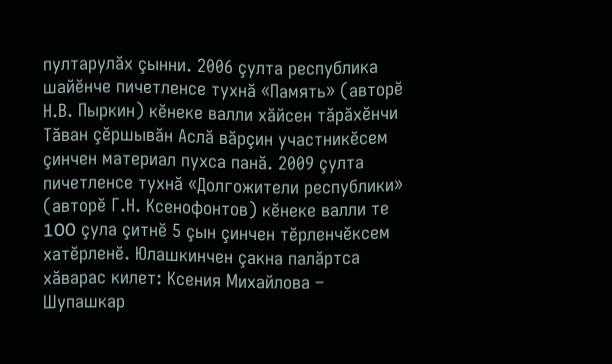пултарулăх çынни. 2006 çулта республика шайĕнче пичетленсе тухнă «Память» (авторĕ Н.В. Пыркин) кĕнеке валли хăйсен тăрăхĕнчи Тăван çĕршывăн Аслă вăрçин участникĕсем çинчен материал пухса панă. 2009 çулта пичетленсе тухнă «Долгожители республики» (авторĕ Г.Н. Ксенофонтов) кĕнеке валли те 100 çула çитнĕ 5 çын çинчен тĕрленчĕксем хатĕрленĕ. Юлашкинчен çакна палăртса хăварас килет: Ксения Михайлова – Шупашкар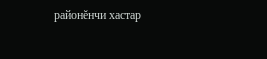районĕнчи хастар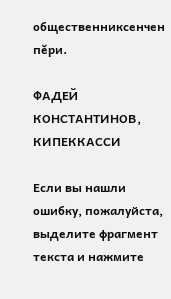общественниксенчен пĕри.

ФАДЕЙ КОНСТАНТИНОВ, КИПЕККАССИ

Если вы нашли ошибку, пожалуйста, выделите фрагмент текста и нажмите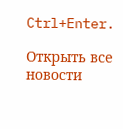Ctrl+Enter.

Открыть все новости